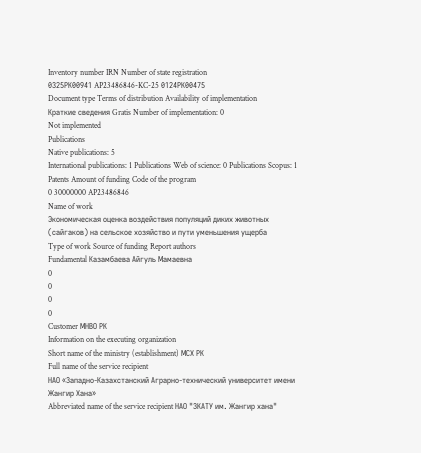Inventory number IRN Number of state registration
0325РК00941 AP23486846-KC-25 0124РК00475
Document type Terms of distribution Availability of implementation
Краткие сведения Gratis Number of implementation: 0
Not implemented
Publications
Native publications: 5
International publications: 1 Publications Web of science: 0 Publications Scopus: 1
Patents Amount of funding Code of the program
0 30000000 AP23486846
Name of work
Экономическая оценка воздействия популяций диких животных (сайгаков) на сельское хозяйство и пути уменьшения ущерба
Type of work Source of funding Report authors
Fundamental Казамбаева Айгуль Мамаевна
0
0
0
0
Customer МНВО РК
Information on the executing organization
Short name of the ministry (establishment) МСХ РК
Full name of the service recipient
НАО «Западно-Казахстанский Аграрно-технический университет имени Жангир Хана»
Abbreviated name of the service recipient НАО "ЗКАТУ им. Жангир хана"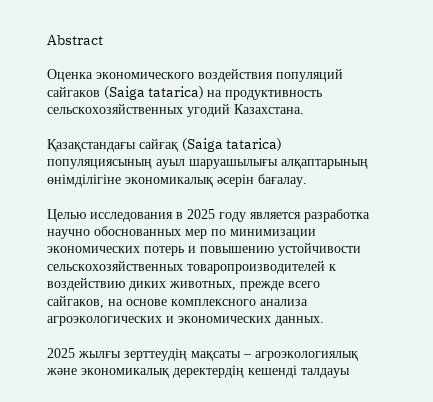Abstract

Оценка экономического воздействия популяций сайгаков (Saiga tatarica) на продуктивность сельскохозяйственных угодий Казахстана.

Қазақстандағы сайғақ (Saiga tatarica) популяциясының ауыл шаруашылығы алқаптарының өнімділігіне экономикалық әсерін бағалау.

Целью исследования в 2025 году является разработка научно обоснованных мер по минимизации экономических потерь и повышению устойчивости сельскохозяйственных товаропроизводителей к воздействию диких животных, прежде всего сайгаков, на основе комплексного анализа агроэкологических и экономических данных.

2025 жылғы зерттеудің мақсаты – агроэкологиялық және экономикалық деректердің кешенді талдауы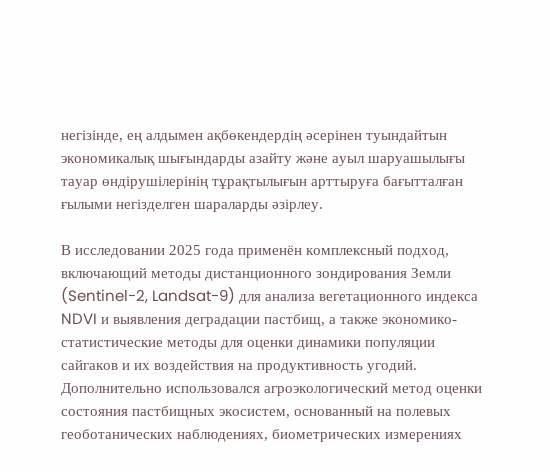негізінде, ең алдымен ақбөкендердің әсерінен туындайтын экономикалық шығындарды азайту және ауыл шаруашылығы тауар өндірушілерінің тұрақтылығын арттыруға бағытталған ғылыми негізделген шараларды әзірлеу.

В исследовании 2025 года применён комплексный подход, включающий методы дистанционного зондирования Земли (Sentinel-2, Landsat-9) для анализа вегетационного индекса NDVI и выявления деградации пастбищ, а также экономико-статистические методы для оценки динамики популяции сайгаков и их воздействия на продуктивность угодий. Дополнительно использовался агроэкологический метод оценки состояния пастбищных экосистем, основанный на полевых геоботанических наблюдениях, биометрических измерениях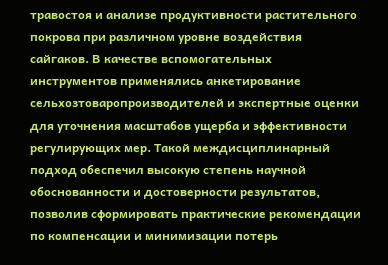травостоя и анализе продуктивности растительного покрова при различном уровне воздействия сайгаков. В качестве вспомогательных инструментов применялись анкетирование сельхозтоваропроизводителей и экспертные оценки для уточнения масштабов ущерба и эффективности регулирующих мер. Такой междисциплинарный подход обеспечил высокую степень научной обоснованности и достоверности результатов, позволив сформировать практические рекомендации по компенсации и минимизации потерь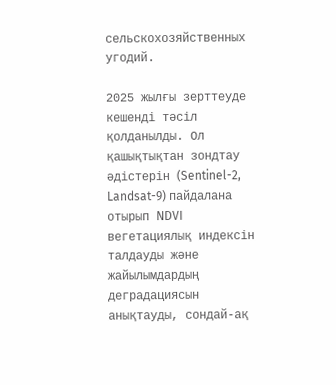сельскохозяйственных угодий.

2025 жылғы зерттеуде кешенді тәсіл қолданылды. Ол қашықтықтан зондтау әдістерін (Sentinel-2, Landsat-9) пайдалана отырып NDVI вегетациялық индексін талдауды және жайылымдардың деградациясын анықтауды, сондай-ақ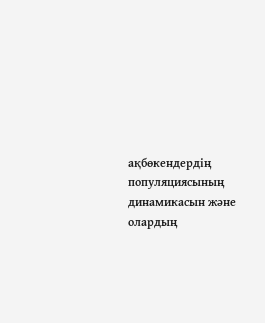ақбөкендердің популяциясының динамикасын және олардың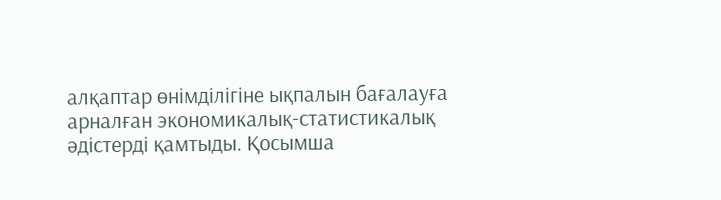алқаптар өнімділігіне ықпалын бағалауға арналған экономикалық-статистикалық әдістерді қамтыды. Қосымша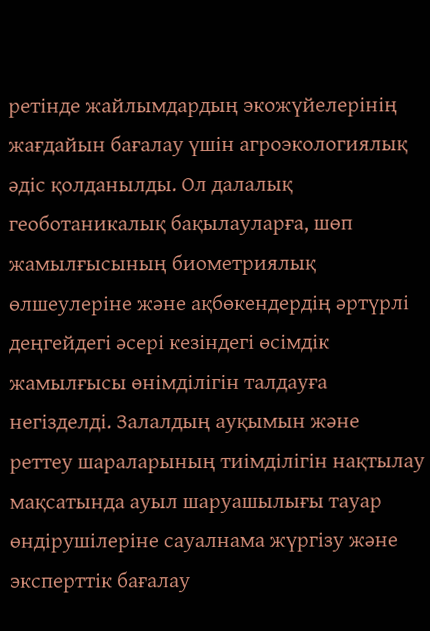ретінде жайлымдардың экожүйелерінің жағдайын бағалау үшін агроэкологиялық әдіс қолданылды. Ол далалық геоботаникалық бақылауларға, шөп жамылғысының биометриялық өлшеулеріне және ақбөкендердің әртүрлі деңгейдегі әсері кезіндегі өсімдік жамылғысы өнімділігін талдауға негізделді. Залалдың ауқымын және реттеу шараларының тиімділігін нақтылау мақсатында ауыл шаруашылығы тауар өндірушілеріне сауалнама жүргізу және эксперттік бағалау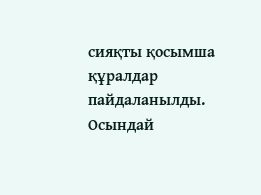сияқты қосымша құралдар пайдаланылды. Осындай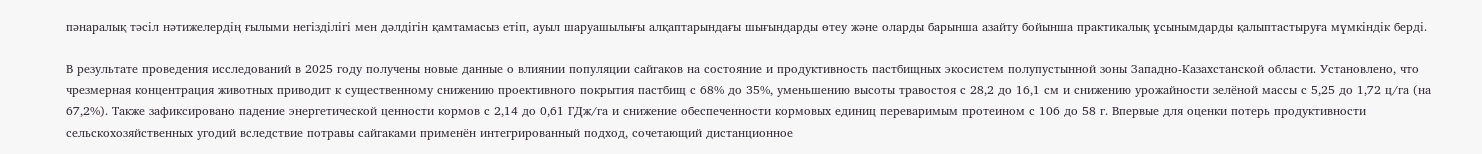пәнаралық тәсіл нәтижелердің ғылыми негізділігі мен дәлдігін қамтамасыз етіп, ауыл шаруашылығы алқаптарындағы шығындарды өтеу және оларды барынша азайту бойынша практикалық ұсынымдарды қалыптастыруға мүмкіндік берді.

В результате проведения исследований в 2025 году получены новые данные о влиянии популяции сайгаков на состояние и продуктивность пастбищных экосистем полупустынной зоны Западно-Казахстанской области. Установлено, что чрезмерная концентрация животных приводит к существенному снижению проективного покрытия пастбищ с 68% до 35%, уменьшению высоты травостоя с 28,2 до 16,1 см и снижению урожайности зелёной массы с 5,25 до 1,72 ц/га (на 67,2%). Также зафиксировано падение энергетической ценности кормов с 2,14 до 0,61 ГДж/га и снижение обеспеченности кормовых единиц переваримым протеином с 106 до 58 г. Впервые для оценки потерь продуктивности сельскохозяйственных угодий вследствие потравы сайгаками применён интегрированный подход, сочетающий дистанционное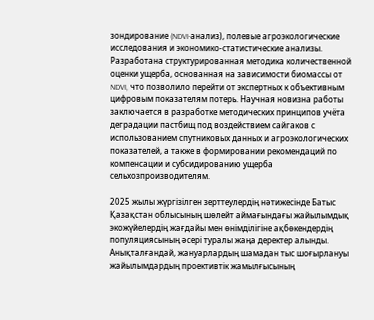зондирование (NDVI-анализ), полевые агроэкологические исследования и экономико-статистические анализы. Разработана структурированная методика количественной оценки ущерба, основанная на зависимости биомассы от NDVI, что позволило перейти от экспертных к объективным цифровым показателям потерь. Научная новизна работы заключается в разработке методических принципов учёта деградации пастбищ под воздействием сайгаков с использованием спутниковых данных и агроэкологических показателей, а также в формировании рекомендаций по компенсации и субсидированию ущерба сельхозпроизводителям.

2025 жылы жүргізілген зерттеулердің нәтижесінде Батыс Қазақстан облысының шөлейт аймағындағы жайылымдық экожүйелердің жағдайы мен өнімділігіне ақбөкендердің популяциясының әсері туралы жаңа деректер алынды. Анықталғандай, жануарлардың шамадан тыс шоғырлануы жайылымдардың проективтік жамылғысының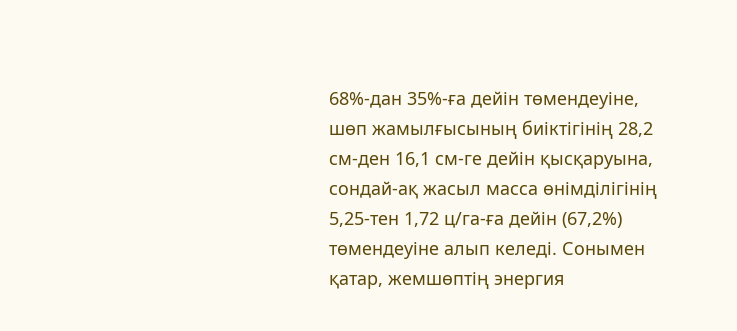68%-дан 35%-ға дейін төмендеуіне, шөп жамылғысының биіктігінің 28,2 см-ден 16,1 см-ге дейін қысқаруына, сондай-ақ жасыл масса өнімділігінің 5,25-тен 1,72 ц/га-ға дейін (67,2%) төмендеуіне алып келеді. Сонымен қатар, жемшөптің энергия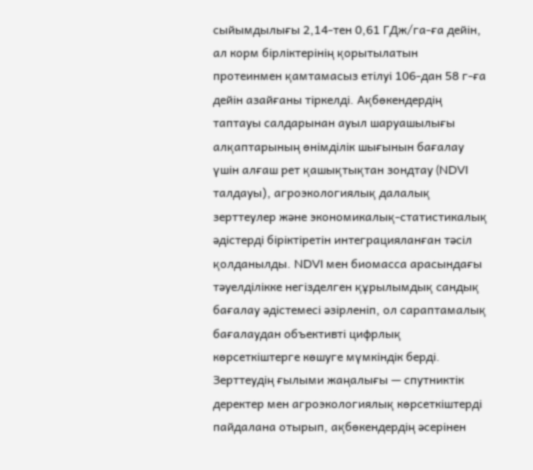сыйымдылығы 2,14-тен 0,61 ГДж/га-ға дейін, ал корм бірліктерінің қорытылатын протеинмен қамтамасыз етілуі 106-дан 58 г-ға дейін азайғаны тіркелді. Ақбөкендердің таптауы салдарынан ауыл шаруашылығы алқаптарының өнімділік шығынын бағалау үшін алғаш рет қашықтықтан зондтау (NDVI талдауы), агроэкологиялық далалық зерттеулер және экономикалық-статистикалық әдістерді біріктіретін интеграцияланған тәсіл қолданылды. NDVI мен биомасса арасындағы тәуелділікке негізделген құрылымдық сандық бағалау әдістемесі әзірленіп, ол сараптамалық бағалаудан объективті цифрлық көрсеткіштерге көшуге мүмкіндік берді. Зерттеудің ғылыми жаңалығы — спутниктік деректер мен агроэкологиялық көрсеткіштерді пайдалана отырып, ақбөкендердің әсерінен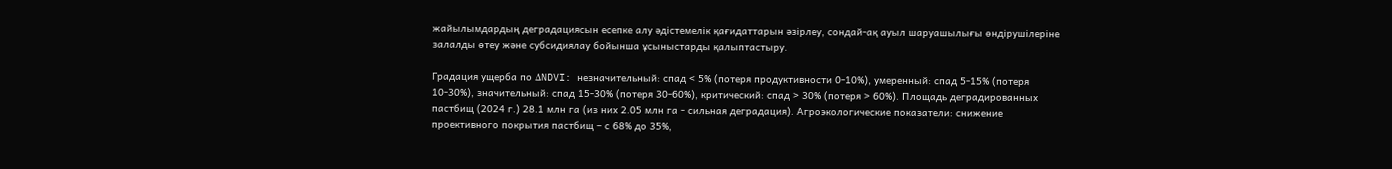жайылымдардың деградациясын есепке алу әдістемелік қағидаттарын әзірлеу, сондай-ақ ауыл шаруашылығы өндірушілеріне залалды өтеу және субсидиялау бойынша ұсыныстарды қалыптастыру.

Градация ущерба по ΔNDVI: незначительный: спад < 5% (потеря продуктивности 0-10%), умеренный: спад 5-15% (потеря 10-30%), значительный: спад 15-30% (потеря 30-60%), критический: спад > 30% (потеря > 60%). Площадь деградированных пастбищ (2024 г.) 28.1 млн га (из них 2.05 млн га - сильная деградация). Агроэкологические показатели: снижение проективного покрытия пастбищ – с 68% до 35%,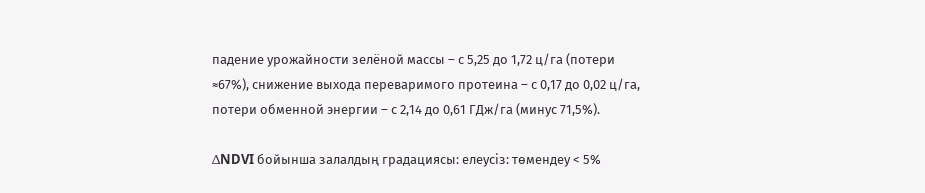падение урожайности зелёной массы – с 5,25 до 1,72 ц/га (потери ≈67%), снижение выхода переваримого протеина – с 0,17 до 0,02 ц/га, потери обменной энергии – с 2,14 до 0,61 ГДж/га (минус 71,5%).

ΔNDVI бойынша залалдың градациясы: елеусіз: төмендеу < 5%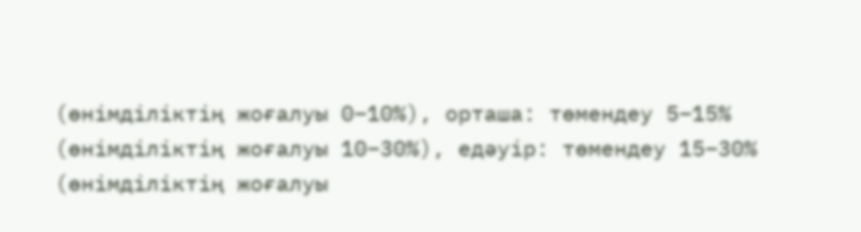(өнімділіктің жоғалуы 0–10%), орташа: төмендеу 5–15% (өнімділіктің жоғалуы 10–30%), едәуір: төмендеу 15–30% (өнімділіктің жоғалуы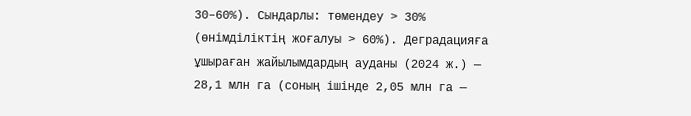30–60%). Сындарлы: төмендеу > 30% (өнімділіктің жоғалуы > 60%). Деградацияға ұшыраған жайылымдардың ауданы (2024 ж.) — 28,1 млн га (соның ішінде 2,05 млн га —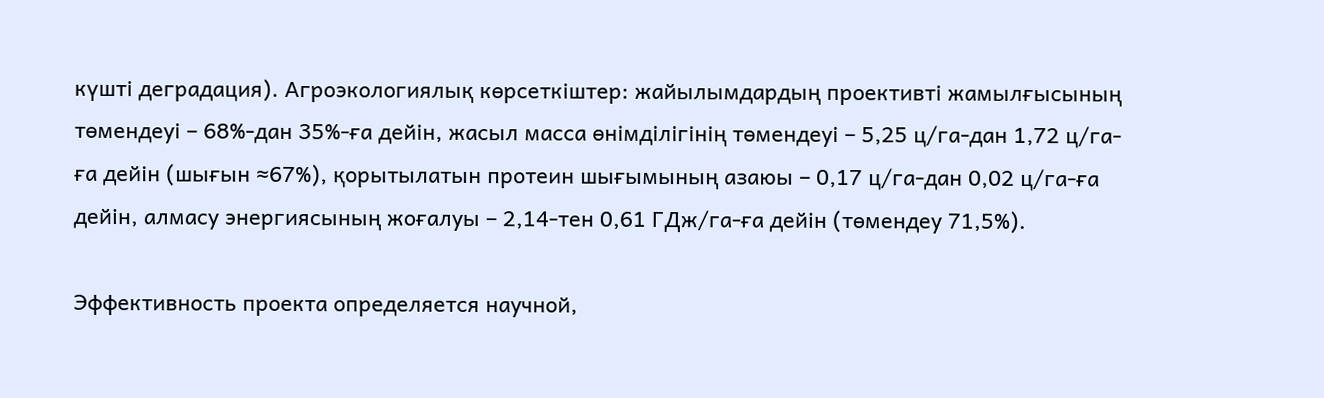күшті деградация). Агроэкологиялық көрсеткіштер: жайылымдардың проективті жамылғысының төмендеуі – 68%-дан 35%-ға дейін, жасыл масса өнімділігінің төмендеуі – 5,25 ц/га-дан 1,72 ц/га-ға дейін (шығын ≈67%), қорытылатын протеин шығымының азаюы – 0,17 ц/га-дан 0,02 ц/га-ға дейін, алмасу энергиясының жоғалуы – 2,14-тен 0,61 ГДж/га-ға дейін (төмендеу 71,5%).

Эффективность проекта определяется научной,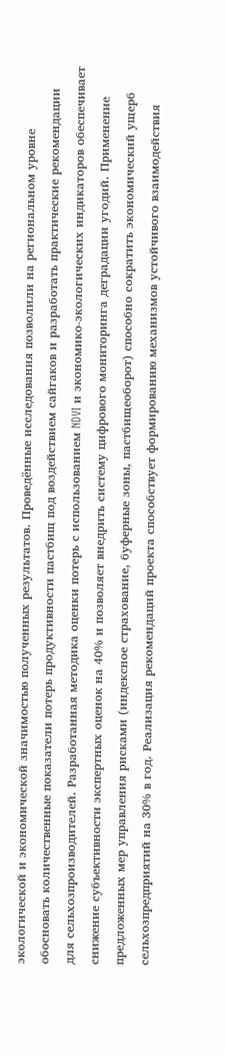экологической и экономической значимостью полученных результатов. Проведённые исследования позволили на региональном уровне обосновать количественные показатели потерь продуктивности пастбищ под воздействием сайгаков и разработать практические рекомендации для сельхозпроизводителей. Разработанная методика оценки потерь с использованием NDVI и экономико-экологических индикаторов обеспечивает снижение субъективности экспертных оценок на 40% и позволяет внедрить систему цифрового мониторинга деградации угодий. Применение предложенных мер управления рисками (индексное страхование, буферные зоны, пастбищеоборот) способно сократить экономический ущерб сельхозпредприятий на 30% в год. Реализация рекомендаций проекта способствует формированию механизмов устойчивого взаимодействия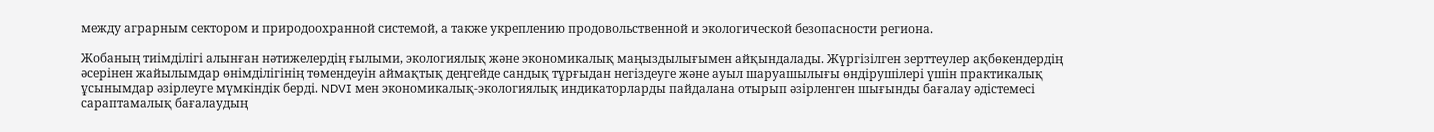между аграрным сектором и природоохранной системой, а также укреплению продовольственной и экологической безопасности региона.

Жобаның тиімділігі алынған нәтижелердің ғылыми, экологиялық және экономикалық маңыздылығымен айқындалады. Жүргізілген зерттеулер ақбөкендердің әсерінен жайылымдар өнімділігінің төмендеуін аймақтық деңгейде сандық тұрғыдан негіздеуге және ауыл шаруашылығы өндірушілері үшін практикалық ұсынымдар әзірлеуге мүмкіндік берді. NDVI мен экономикалық-экологиялық индикаторларды пайдалана отырып әзірленген шығынды бағалау әдістемесі сараптамалық бағалаудың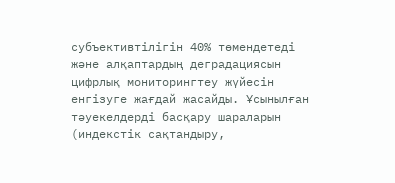субъективтілігін 40% төмендетеді және алқаптардың деградациясын цифрлық мониторингтеу жүйесін енгізуге жағдай жасайды. Ұсынылған тәуекелдерді басқару шараларын (индекстік сақтандыру,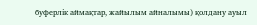буферлік аймақтар, жайылым айналымы) қолдану ауыл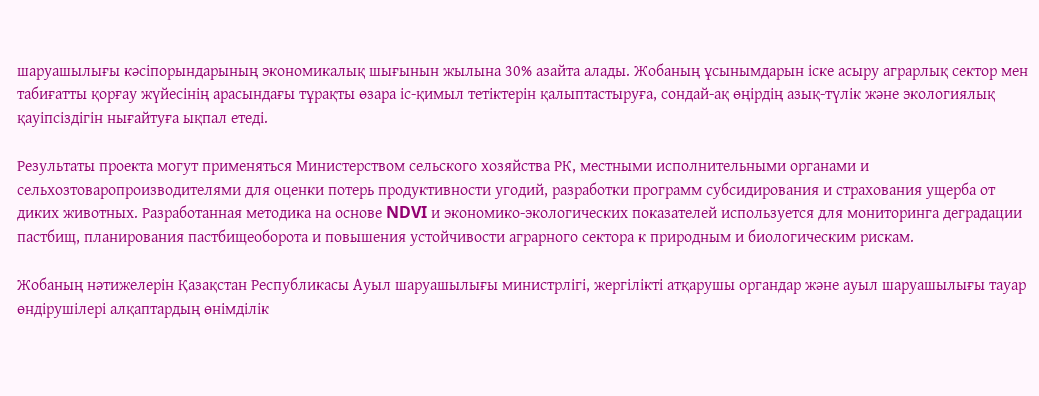шаруашылығы кәсіпорындарының экономикалық шығынын жылына 30% азайта алады. Жобаның ұсынымдарын іске асыру аграрлық сектор мен табиғатты қорғау жүйесінің арасындағы тұрақты өзара іс-қимыл тетіктерін қалыптастыруға, сондай-ақ өңірдің азық-түлік және экологиялық қауіпсіздігін нығайтуға ықпал етеді.

Результаты проекта могут применяться Министерством сельского хозяйства РК, местными исполнительными органами и сельхозтоваропроизводителями для оценки потерь продуктивности угодий, разработки программ субсидирования и страхования ущерба от диких животных. Разработанная методика на основе NDVI и экономико-экологических показателей используется для мониторинга деградации пастбищ, планирования пастбищеоборота и повышения устойчивости аграрного сектора к природным и биологическим рискам.

Жобаның нәтижелерін Қазақстан Республикасы Ауыл шаруашылығы министрлігі, жергілікті атқарушы органдар және ауыл шаруашылығы тауар өндірушілері алқаптардың өнімділік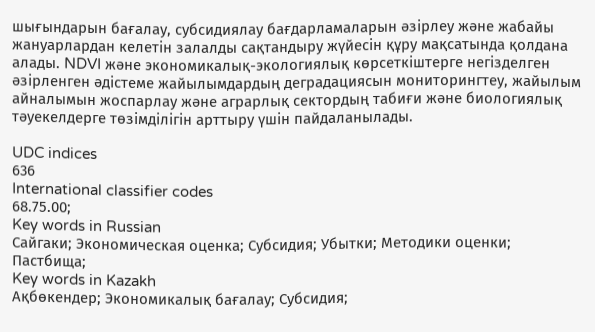шығындарын бағалау, субсидиялау бағдарламаларын әзірлеу және жабайы жануарлардан келетін залалды сақтандыру жүйесін құру мақсатында қолдана алады. NDVI және экономикалық-экологиялық көрсеткіштерге негізделген әзірленген әдістеме жайылымдардың деградациясын мониторингтеу, жайылым айналымын жоспарлау және аграрлық сектордың табиғи және биологиялық тәуекелдерге төзімділігін арттыру үшін пайдаланылады.

UDC indices
636
International classifier codes
68.75.00;
Key words in Russian
Сайгаки; Экономическая оценка; Субсидия; Убытки; Методики оценки; Пастбища;
Key words in Kazakh
Ақбөкендер; Экономикалық бағалау; Субсидия;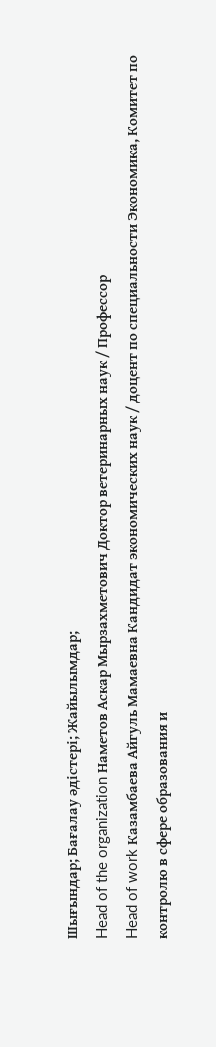Шығындар; Бағалау әдістері; Жайылымдар;
Head of the organization Наметов Аскар Мырзахметович Доктор ветеринарных наук / Профессор
Head of work Казамбаева Айгуль Мамаевна Кандидат экономических наук / доцент по специальности Экономика, Комитет по контролю в сфере образования и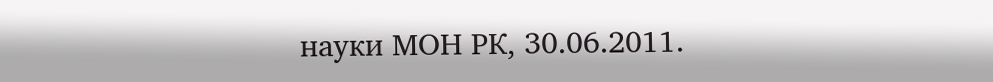науки МОН РК, 30.06.2011.